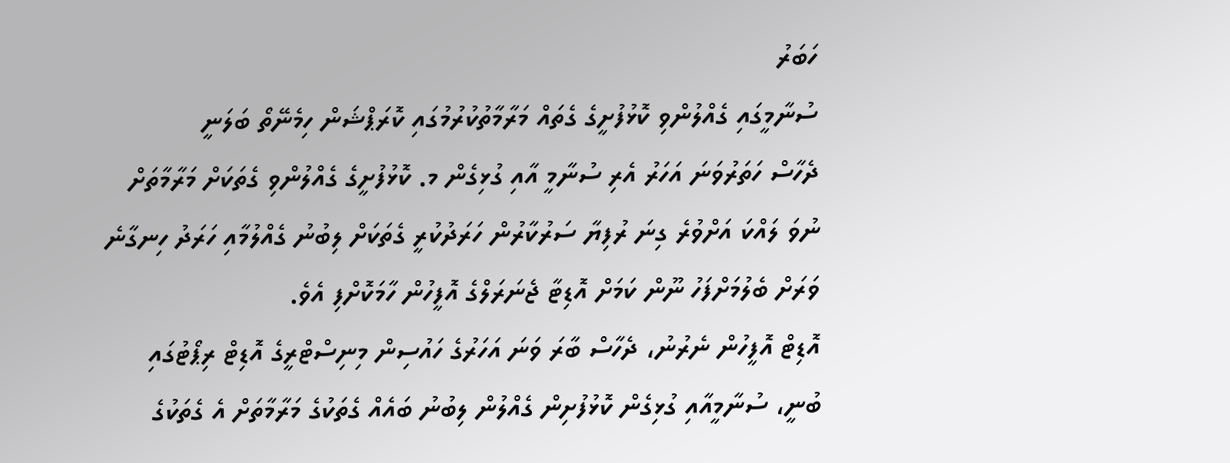ހަބަރު
ސުނާމީގައި ގެއްލުންވި ކޮޅުފުށީގެ ގެތައް މަރާމާތުކުރުމުގައި ކޮރަޕްޝަން ހިމެނޭތޯ ބަލަނީ
ދެހާސް ހަތަރުވަނަ އަހަރު އެރި ސުނާމީ އާއި ގުޅިގެން މ. ކޮޅުފުށީގެ ގެއްލުންވި ގެތަކަށް މަރާމާތަށް ނުވަ ލައްކަ އަށްވުރެ ގިނަ ރުފިޔާ ސަރުކާރުން ހަރަދުކުރީ ގެތަކަށް ލިބުނު ގެއްލުމާއި ހަރަދު ހިނގާނެ ވަރަށް ބެލުމަށްފަހު ނޫން ކަމަށް އޮޑިޓާ ޖެނަރަލްގެ އޮފީހުން ހާމަކޮށްފި އެވެ.
އޮޑިޓް އޮފީހުން ނެރުނު، ދެހާސް ބާރަ ވަނަ އަހަރުގެ ހައުސިން މިނިސްޓްރީގެ އޮޑިޓް ރިޕޯޓުގައި ބުނީ، ސުނާމީއާއި ގުޅިގެން ކޮޅުފުށިން ގެއްލުން ލިބުނު ބައެއް ގެތަކުގެ މަރާމާތަށް އެ ގެތަކުގެ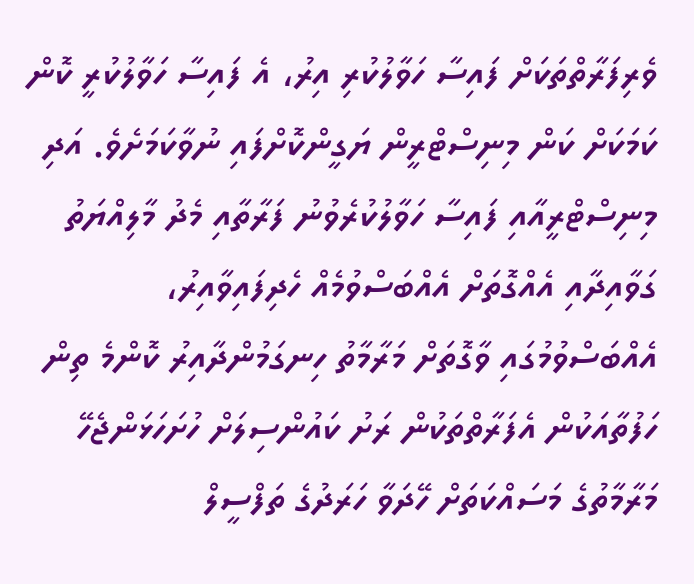ވެރިފަރާތްތަކަށް ފައިސާ ހަވާލުކުރި އިރު، އެ ފައިސާ ހަވާލުކުރީ ކޮން ކަމަކަށް ކަން މިނިސްޓްރީން ޔަގީންކޮށްފައި ނުވާކަމަށެވެ. އަދި މިނިސްޓްރީއާއި ފައިސާ ހަވާލުކުރެވުނު ފަރާތާއި މެދު މާލިއްޔަތު ގަވާއިދާއި އެއްގޮތަށް އެއްބަސްވުމެއް ހެދިފައިވާއިރު، އެއްބަސްވުމުގައި ވާގޮތަށް މަރާމާތު ހިނގަމުންދާއިރު ކޮންމެ ތިން ހަފުތާއަކުން އެފަރާތްތަކުން ރަށު ކައުންސިލަށް ހުށަހަޅަންޖެހޭ މަރާމާތުގެ މަސައްކަތަށް ހޭދަވާ ހަރަދުގެ ތަފްސީލް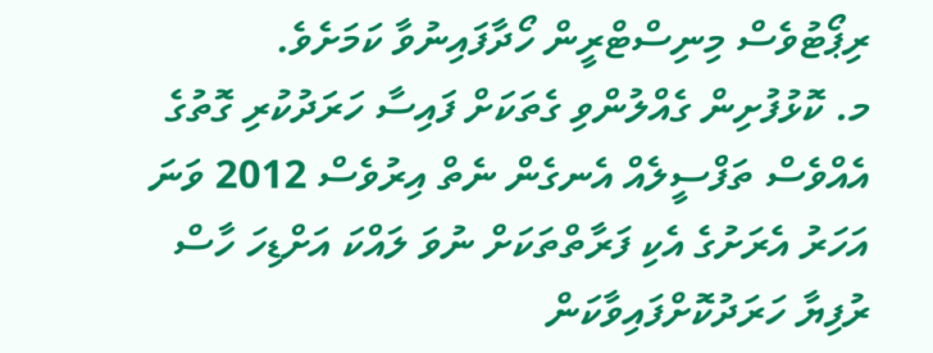ރިޕޯޓުވެސް މިނިސްޓްރީން ހޯދާފައިނުވާ ކަމަށެވެ.
މ. ކޮޅުފުށިން ގެއްލުންވި ގެތަކަށް ފައިސާ ހަރަދުކުރި ގޮތުގެ އެއްވެސް ތަފްސީލެއް އެނގެން ނެތް އިރުވެސް 2012 ވަނަ އަހަރު އެރަށުގެ އެކި ފަރާތްތަކަށް ނުވަ ލައްކަ އަށްޑިހަ ހާސް ރުފިޔާ ހަރަދުކޮށްފައިވާކަން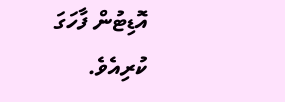އޮޑިޓުން ފާހަގަ ކުރިއެވެ.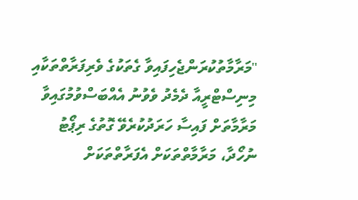"މަރާމާތުކުރަންޖެހިފައިވާ ގެތަކުގެ ވެރިފަރާތްތަކާއި މިނިސްޓްރީއާ ދެމެދު ވެވުނު އެއްބަސްވުމުގައިވާ މަރާމާތަށް ފައިސާ ހަރަދުކުރެވޭ ގޮތުގެ ރިޕޯޓު ނުހޯދާ، މަރާމާތްތަކަށް އެފަރާތްތަކަށް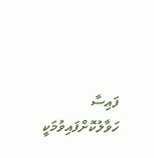ފައިސާ ހަވާލުކޮށްފައިވުމަކީ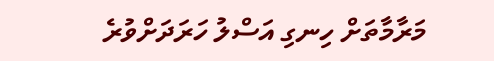މަރާމާތަށް ހިނގި އަސްލު ހަރަދަށްވުރެ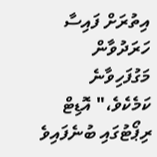އިތުރަށް ފައިސާ ހަރަދުވާން މަގުފަހިވާނެ ކަމެކެވެ،" އޮޑިޓް ރިޕޯޓުގައި ބުނެފައިވެ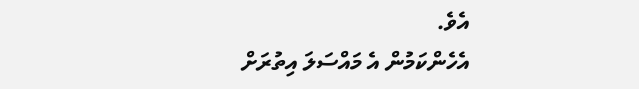އެވެ.
އެހެންކަމުން އެ މައްސަލަ އިތުރަށް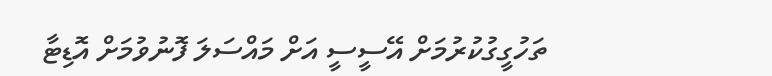ތަހުގީގުކުރުމަށް އޭސީސީ އަށް މައްސަލަ ފޮނުވުމަށް އޮޑިޓާ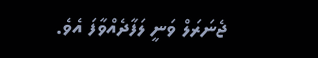ޖެނަރަލް ވަނީ ލަފާދެއްވާފަ އެވެ.